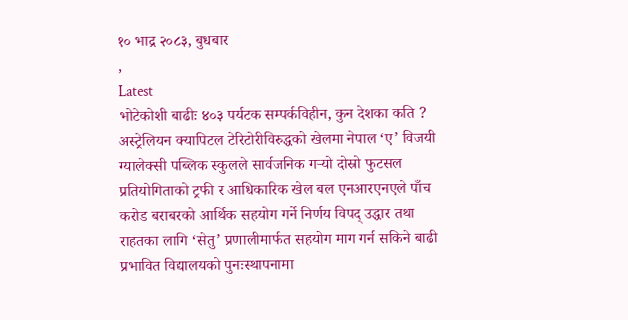१० भाद्र २०८३, बुधबार
,
Latest
भोटेकोशी बाढीः ४०३ पर्यटक सम्पर्कविहीन, कुन देशका कति ? अस्ट्रेलियन क्यापिटल टेरिटोरीविरुद्धको खेलमा नेपाल ‘ए’ विजयी ग्यालेक्सी पब्लिक स्कुलले सार्वजनिक गर्‍यो दोस्रो फुटसल प्रतियोगिताको ट्रफी र आधिकारिक खेल बल एनआरएनएले पाँच करोड बराबरको आर्थिक सहयोग गर्ने निर्णय विपद् उद्धार तथा राहतका लागि ‘सेतु’ प्रणालीमार्फत सहयोग माग गर्न सकिने बाढी प्रभावित विद्यालयको पुनःस्थापनामा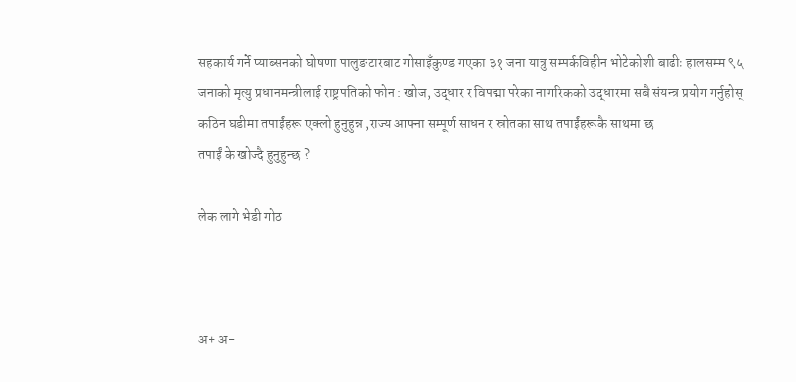सहकार्य गर्ने प्याब्सनको घोषणा पालुङटारबाट गोसाइँकुण्ड गएका ३१ जना यात्रु सम्पर्कविहीन भोटेकोशी बाढीः हालसम्म ९५ जनाको मृत्यु प्रधानमन्त्रीलाई राष्ट्रपतिको फोन : खोज, उद्धार र विपद्मा परेका नागरिकको उद्धारमा सबै संयन्त्र प्रयोग गर्नुहोस् कठिन घडीमा तपाईंहरू एक्लो हुनुहुन्न ,राज्य आफ्ना सम्पूर्ण साधन र स्रोतका साथ तपाईंहरूकै साथमा छ
तपाईं के खोज्दै हुनुहुन्छ ?

लेक लागे भेडी गोठ



अ+ अ-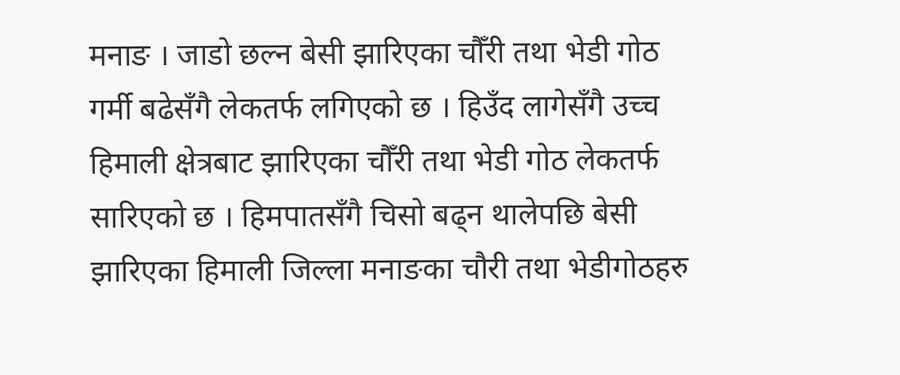मनाङ । जाडो छल्न बेसी झारिएका चौँरी तथा भेडी गोठ गर्मी बढेसँगै लेकतर्फ लगिएको छ । हिउँद लागेसँगै उच्च हिमाली क्षेत्रबाट झारिएका चौँरी तथा भेडी गोठ लेकतर्फ सारिएको छ । हिमपातसँगै चिसो बढ्न थालेपछि बेसी झारिएका हिमाली जिल्ला मनाङका चौरी तथा भेडीगोठहरु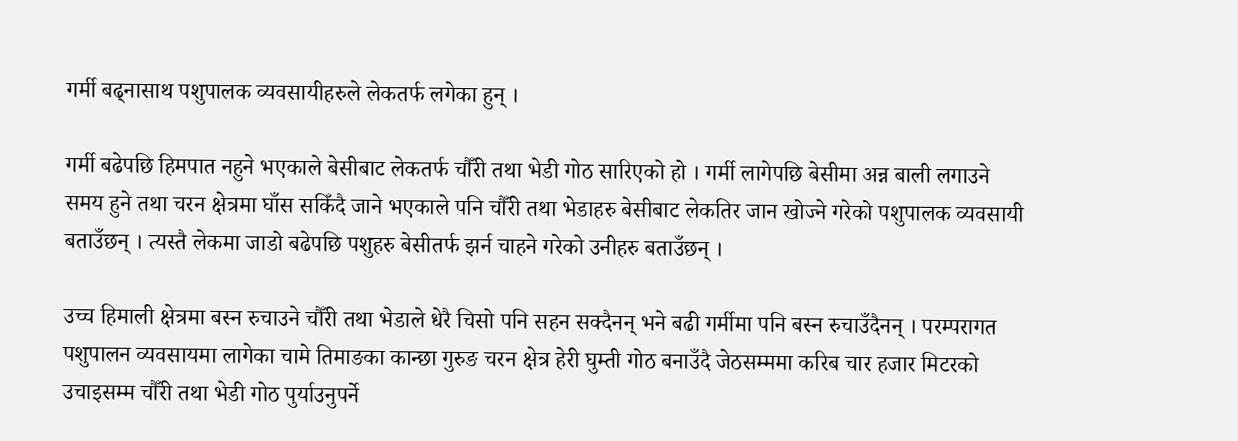गर्मी बढ्नासाथ पशुपालक व्यवसायीहरुले लेकतर्फ लगेका हुन् ।

गर्मी बढेपछि हिमपात नहुने भएकाले बेसीबाट लेकतर्फ चौँरी तथा भेडी गोठ सारिएको हो । गर्मी लागेपछि बेसीमा अन्न बाली लगाउने समय हुने तथा चरन क्षेत्रमा घाँस सकिँदै जाने भएकाले पनि चौँरी तथा भेडाहरु बेसीबाट लेकतिर जान खोज्ने गरेको पशुपालक व्यवसायी बताउँछन् । त्यस्तै लेकमा जाडो बढेपछि पशुहरु बेसीतर्फ झर्न चाहने गरेको उनीहरु बताउँछन् ।

उच्च हिमाली क्षेत्रमा बस्न रुचाउने चौँरी तथा भेडाले धेरै चिसो पनि सहन सक्दैनन् भने बढी गर्मीमा पनि बस्न रुचाउँदैनन् । परम्परागत पशुपालन व्यवसायमा लागेका चामे तिमाङका कान्छा गुरुङ चरन क्षेत्र हेरी घुम्ती गोठ बनाउँदै जेठसम्ममा करिब चार हजार मिटरको उचाइसम्म चौँरी तथा भेडी गोठ पुर्याउनुपर्ने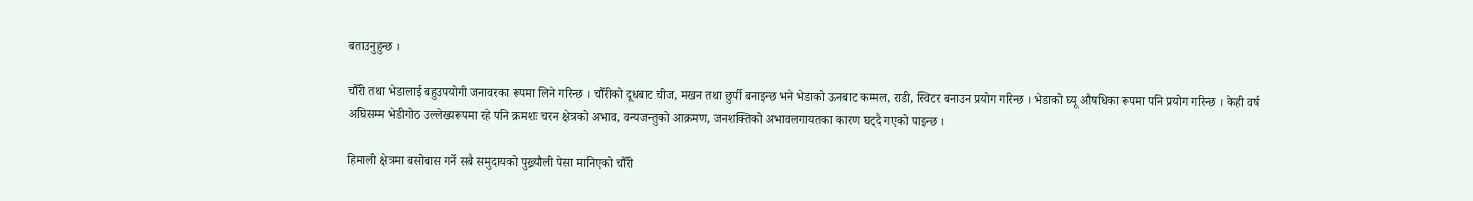बताउनुहुन्छ ।

चौँरी तथा भेडालाई बहुउपयोगी जनावरका रूपमा लिने गरिन्छ । चौँरीको दूधबाट चीज, मखन तथा छुर्पी बनाइन्छ भने भेडाको ऊनबाट कम्मल, राडी, स्विटर बनाउन प्रयोग गरिन्छ । भेडाको घ्यू औषधिका रूपमा पनि प्रयोग गरिन्छ । केही वर्ष अघिसम्म भेडीगोठ उल्लेख्यरूपमा रहे पनि क्रमशः चरन क्षेत्रको अभाव, वन्यजन्तुको आक्रमण, जनशक्तिको अभावलगायतका कारण घट्दै गएको पाइन्छ ।

हिमाली क्षेत्रमा बसोबास गर्ने सबै समुदायको पुख्र्यौली पेसा मानिएको चौँरी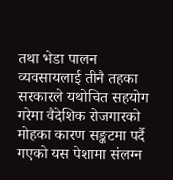तथा भेडा पालन व्यवसायलाई तीनै तहका सरकारले यथोचित सहयोग गरेमा वैदेशिक रोजगारको मोहका कारण सङ्कटमा पर्दै गएको यस पेशामा संलग्न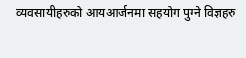व्यवसायीहरुको आयआर्जनमा सहयोग पुग्ने विज्ञहरु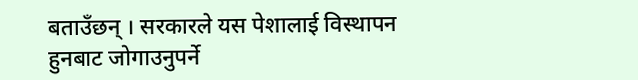बताउँछन् । सरकारले यस पेशालाई विस्थापन हुनबाट जोगाउनुपर्ने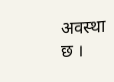अवस्था छ ।